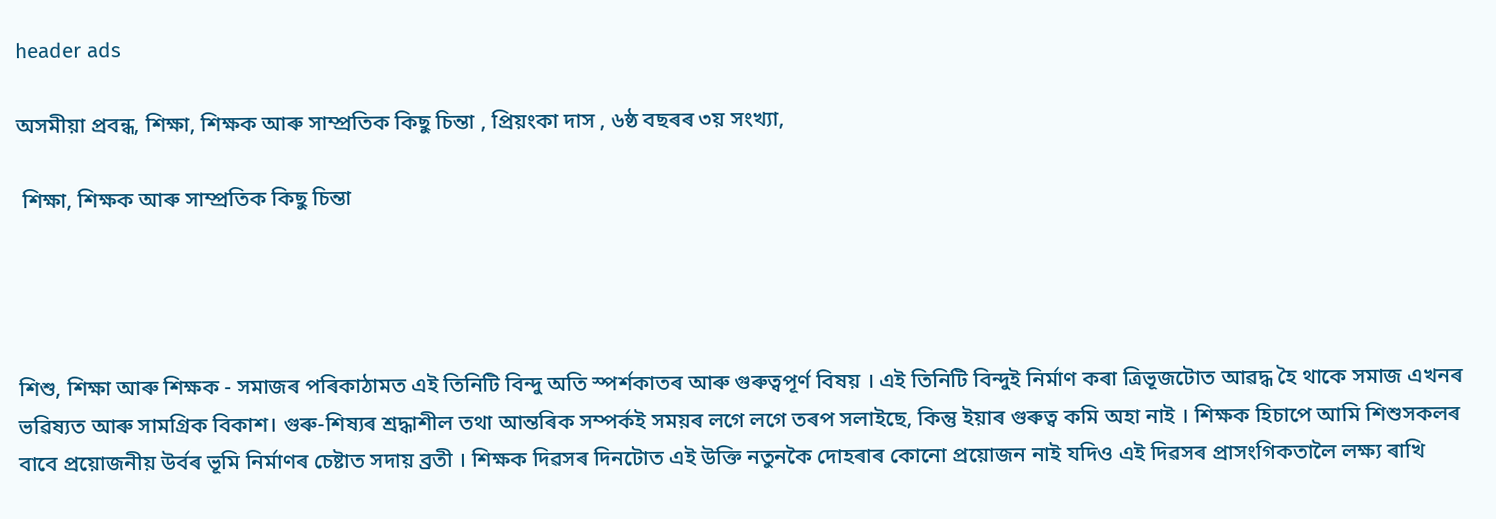header ads

অসমীয়া প্ৰবন্ধ, শিক্ষা, শিক্ষক আৰু সাম্প্ৰতিক কিছু চিন্তা , প্ৰিয়ংকা দাস , ৬ষ্ঠ বছৰৰ ৩য় সংখ্যা,

 শিক্ষা, শিক্ষক আৰু সাম্প্ৰতিক কিছু চিন্তা




শিশু, শিক্ষা আৰু শিক্ষক - সমাজৰ পৰিকাঠামত এই তিনিটি বিন্দু অতি স্পৰ্শকাতৰ আৰু গুৰুত্বপূৰ্ণ বিষয় । এই তিনিটি বিন্দুই নিৰ্মাণ কৰা ত্ৰিভূজটোত আৱদ্ধ হৈ থাকে সমাজ এখনৰ ভৱিষ্যত আৰু সামগ্ৰিক বিকাশ। গুৰু-শিষ্যৰ শ্ৰদ্ধাশীল তথা আন্তৰিক সম্পৰ্কই সময়ৰ লগে লগে তৰপ সলাইছে, কিন্তু ইয়াৰ গুৰুত্ব কমি অহা নাই । শিক্ষক হিচাপে আমি শিশুসকলৰ বাবে প্ৰয়োজনীয় উৰ্বৰ ভূমি নিৰ্মাণৰ চেষ্টাত সদায় ব্ৰতী । শিক্ষক দিৱসৰ দিনটোত এই উক্তি নতুনকৈ দোহৰাৰ কোনো প্ৰয়োজন নাই যদিও এই দিৱসৰ প্ৰাসংগিকতালৈ লক্ষ্য ৰাখি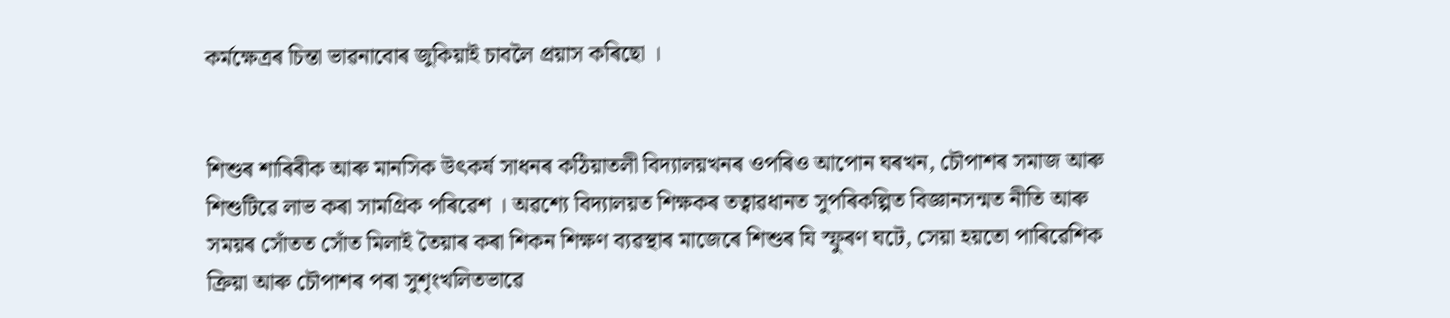কৰ্মক্ষেত্ৰৰ চিন্তা ভাৱনাবোৰ জুকিয়াই চাবলৈ প্ৰয়াস কৰিছো ।


শিশুৰ শাৰিৰীক আৰু মানসিক উৎকৰ্ষ সাধনৰ কঠিয়াতলী বিদ্যালয়খনৰ ওপৰিও আপোন ঘৰখন, চৌপাশৰ সমাজ আৰু শিশুটিৱে লাভ কৰা সামগ্ৰিক পৰিৱেশ । অৱশ্যে বিদ্যালয়ত শিক্ষকৰ তত্বাৱধানত সুপৰিকল্পিত বিজ্ঞানসন্মত নীতি আৰু সময়ৰ সোঁতত সোঁত মিলাই তৈয়াৰ কৰা শিকন শিক্ষণ ব্যৱস্থাৰ মাজেৰে শিশুৰ যি স্ফুৰণ ঘটে, সেয়া হয়তো পাৰিৱেশিক ক্ৰিয়া আৰু চৌপাশৰ পৰা সুশৃংখলিতভাৱে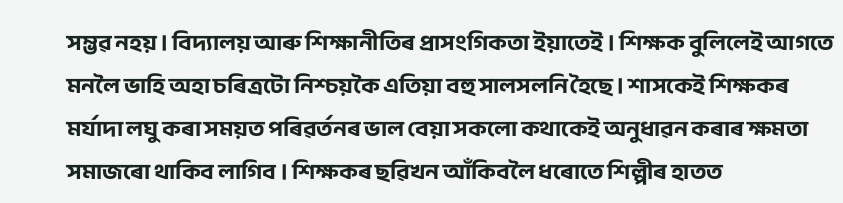সম্ভৱ নহয় । বিদ্যালয় আৰু শিক্ষানীতিৰ প্ৰাসংগিকতা ইয়াতেই । শিক্ষক বুলিলেই আগতে মনলৈ ভাহি অহা চৰিত্ৰটো নিশ্চয়কৈ এতিয়া বহু সালসলনি হৈছে । শাসকেই শিক্ষকৰ মৰ্যাদা লঘু কৰা সময়ত পৰিৱৰ্তনৰ ভাল বেয়া সকলো কথাকেই অনুধাৱন কৰাৰ ক্ষমতা সমাজৰো থাকিব লাগিব । শিক্ষকৰ ছৱিখন আঁকিবলৈ ধৰোতে শিল্পীৰ হাতত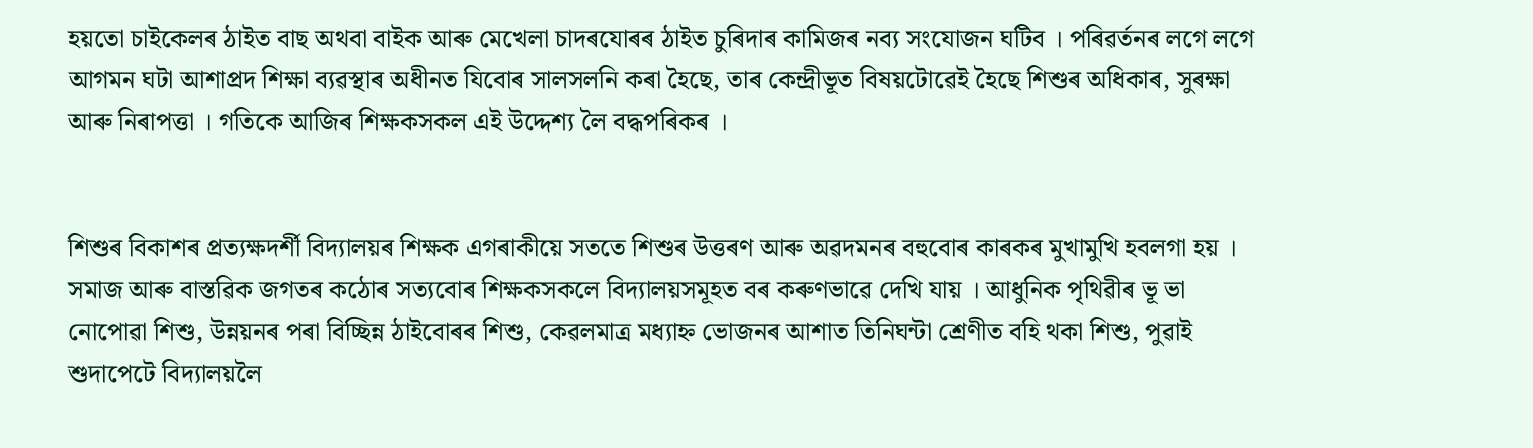হয়তো চাইকেলৰ ঠাইত বাছ অথবা বাইক আৰু মেখেলা চাদৰযোৰৰ ঠাইত চুৰিদাৰ কামিজৰ নব্য সংযোজন ঘটিব । পৰিৱৰ্তনৰ লগে লগে আগমন ঘটা আশাপ্ৰদ শিক্ষা ব্যৱস্থাৰ অধীনত যিবোৰ সালসলনি কৰা হৈছে, তাৰ কেন্দ্ৰীভূত বিষয়টোৱেই হৈছে শিশুৰ অধিকাৰ, সুৰক্ষা আৰু নিৰাপত্তা । গতিকে আজিৰ শিক্ষকসকল এই উদ্দেশ্য লৈ বদ্ধপৰিকৰ ।


শিশুৰ বিকাশৰ প্ৰত্যক্ষদৰ্শী বিদ্যালয়ৰ শিক্ষক এগৰাকীয়ে সততে শিশুৰ উত্তৰণ আৰু অৱদমনৰ বহুবোৰ কাৰকৰ মুখামুখি হবলগা হয় । সমাজ আৰু বাস্তৱিক জগতৰ কঠোৰ সত্যবোৰ শিক্ষকসকলে বিদ্যালয়সমূহত বৰ কৰুণভাৱে দেখি যায় । আধুনিক পৃথিৱীৰ ভূ ভা নোপোৱা শিশু, উন্নয়নৰ পৰা বিচ্ছিন্ন ঠাইবোৰৰ শিশু, কেৱলমাত্ৰ মধ্যাহ্ন ভোজনৰ আশাত তিনিঘন্টা শ্ৰেণীত বহি থকা শিশু, পুৱাই শুদাপেটে বিদ্যালয়লৈ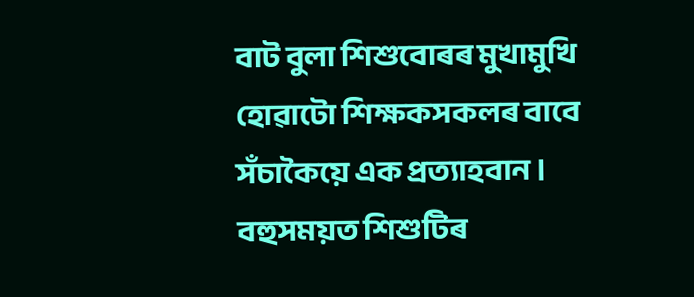বাট বুলা শিশুবোৰৰ মুখামুখি হোৱাটো শিক্ষকসকলৰ বাবে সঁচাকৈয়ে এক প্ৰত্যাহবান । বহুসময়ত শিশুটিৰ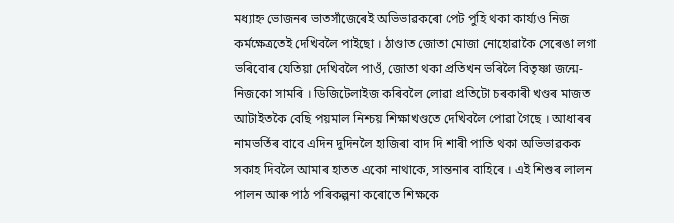মধ্যাহ্ন ভোজনৰ ভাতসাঁজেৰেই অভিভাৱকৰো পেট পুহি থকা কাৰ্য্যও নিজ কৰ্মক্ষেত্ৰতেই দেখিবলৈ পাইছো । ঠাণ্ডাত জোতা মোজা নোহোৱাকৈ সেৰেঙা লগা ভৰিবোৰ যেতিয়া দেখিবলৈ পাওঁ, জোতা থকা প্ৰতিখন ভৰিলৈ বিতৃষ্ণা জন্মে- নিজকো সামৰি । ডিজিটেলাইজ কৰিবলৈ লোৱা প্ৰতিটো চৰকাৰী খণ্ডৰ মাজত আটাইতকৈ বেছি পয়মাল নিশ্চয় শিক্ষাখণ্ডতে দেখিবলৈ পোৱা গৈছে । আধাৰৰ নামভৰ্তিৰ বাবে এদিন দুদিনলৈ হাজিৰা বাদ দি শাৰী পাতি থকা অভিভাৱকক সকাহ দিবলৈ আমাৰ হাতত একো নাথাকে, সান্তনাৰ বাহিৰে । এই শিশুৰ লালন পালন আৰু পাঠ পৰিকল্পনা কৰোতে শিক্ষকে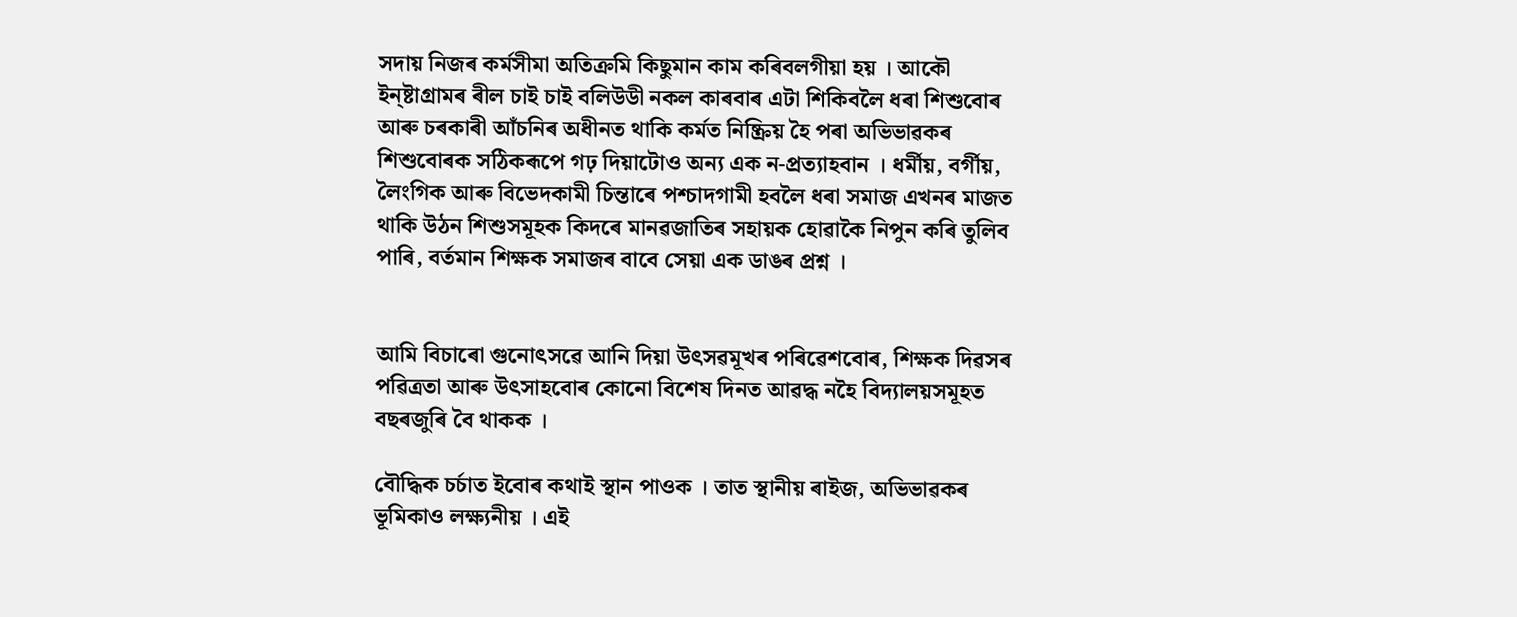সদায় নিজৰ কৰ্মসীমা অতিক্ৰমি কিছুমান কাম কৰিবলগীয়া হয় । আকৌ ইন্ষ্টাগ্ৰামৰ ৰীল চাই চাই বলিউডী নকল কাৰবাৰ এটা শিকিবলৈ ধৰা শিশুবোৰ আৰু চৰকাৰী আঁচনিৰ অধীনত থাকি কৰ্মত নিষ্ক্ৰিয় হৈ পৰা অভিভাৱকৰ শিশুবোৰক সঠিকৰূপে গঢ় দিয়াটোও অন্য এক ন-প্ৰত্যাহবান । ধৰ্মীয়, বৰ্গীয়, লৈংগিক আৰু বিভেদকামী চিন্তাৰে পশ্চাদগামী হবলৈ ধৰা সমাজ এখনৰ মাজত থাকি উঠন শিশুসমূহক কিদৰে মানৱজাতিৰ সহায়ক হোৱাকৈ নিপুন কৰি তুলিব পাৰি, বৰ্তমান শিক্ষক সমাজৰ বাবে সেয়া এক ডাঙৰ প্ৰশ্ন ।


আমি বিচাৰো গুনোৎসৱে আনি দিয়া উৎসৱমূখৰ পৰিৱেশবোৰ, শিক্ষক দিৱসৰ পৱিত্ৰতা আৰু উৎসাহবোৰ কোনো বিশেষ দিনত আৱদ্ধ নহৈ বিদ্যালয়সমূহত বছৰজুৰি বৈ থাকক ।

বৌদ্ধিক চৰ্চাত ইবোৰ কথাই স্থান পাওক । তাত স্থানীয় ৰাইজ, অভিভাৱকৰ ভূমিকাও লক্ষ্যনীয় । এই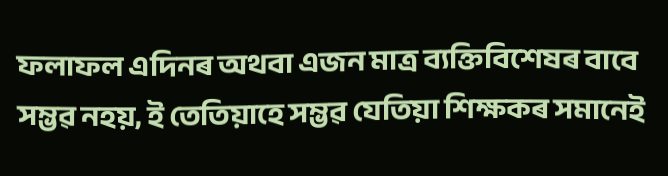ফলাফল এদিনৰ অথবা এজন মাত্ৰ ব্যক্তিবিশেষৰ বাবে সম্ভৱ নহয়, ই তেতিয়াহে সম্ভৱ যেতিয়া শিক্ষকৰ সমানেই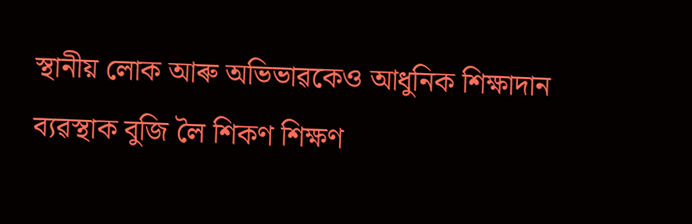স্থানীয় লোক আৰু অভিভাৱকেও আধুনিক শিক্ষাদান ব্যৱস্থাক বুজি লৈ শিকণ শিক্ষণ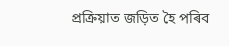প্ৰক্ৰিয়াত জড়িত হৈ পৰিব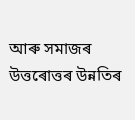আৰু সমাজৰ উত্তৰোত্তৰ উন্নতিৰ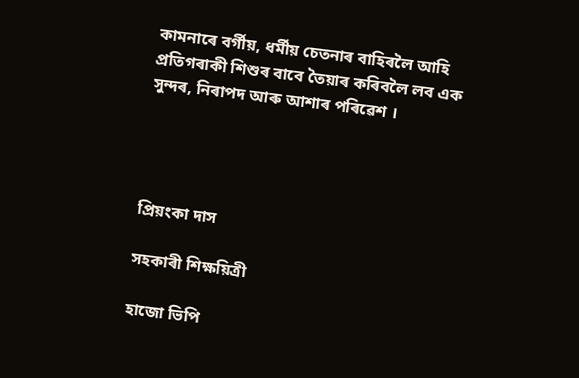কামনাৰে বৰ্গীয়, ধৰ্মীয় চেতনাৰ বাহিৰলৈ আহি প্ৰতিগৰাকী শিশুৰ বাবে তৈয়াৰ কৰিবলৈ লব এক সুন্দৰ, নিৰাপদ আৰু আশাৰ পৰিৱেশ ।




প্ৰিয়ংকা দাস

সহকাৰী শিক্ষয়িত্ৰী

হাজো ভিপি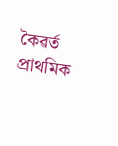কৈৱৰ্ত প্ৰাথমিক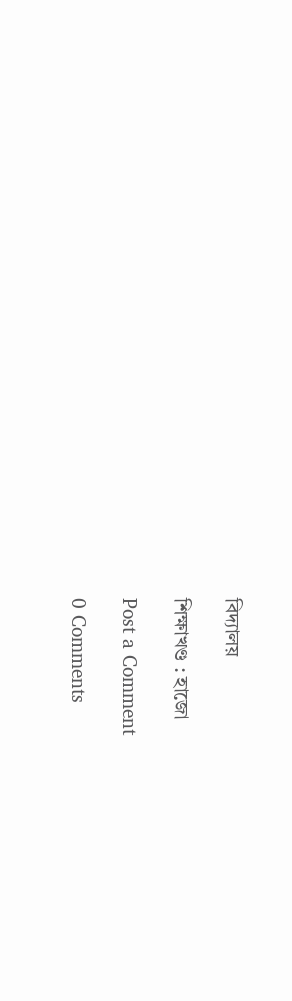বিদ্যালয়

শিক্ষাখণ্ড : হাজো

Post a Comment

0 Comments